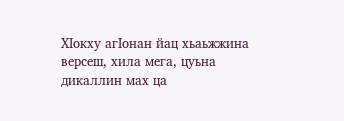ХӀокху агӀонан йац хьаьжжина версеш, хила мега, цуьна дикаллин мах ца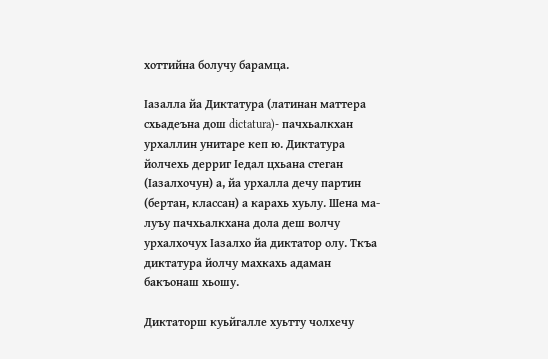хоттийна болучу барамца.

Ӏазалла йа Диктатура (латинан маттера схьадеъна дош dictatura)- пачхьалкхан урхаллин унитаре кеп ю. Диктатура йолчехь дерриг Ӏедал цхьана стеган (Ӏазалхочун) а, йа урхалла дечу партин (бертан, классан) а карахь хуьлу. Шена ма-луъу пачхьалкхана дола деш волчу урхалхочух Ӏазалхо йа диктатор олу. Ткъа диктатура йолчу махкахь адаман бакъонаш хьошу.

Диктаторш куьйгалле хуьтту чолхечу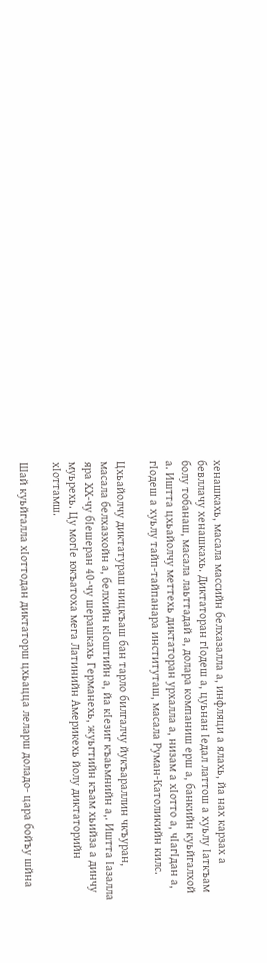хенашкахь, масала массийн белхазалла а, инфляци а ялахь, йа нах карзах а бевллачу хенашкахь. Диктаторан гӀодеш а, цуьнан Ӏедал латтош а хуьлу Ӏаткъам болу тобанаш, масала лаьттадай а, долара компаниш ерш а, банкийн куьйгалхой а. Иштта цхьайолчу меттехь диктаторан урхалла а, низам а хӀотто а, чӀагӀдан а, гӀодеш а хуьлу тайп-тайпанара институташ, масала Руман-Католикийн килс.

Цхьайолчу диктатураш ницкъаш бан тарло билгалчу йукъараллин чкъуран, масала белхазхойн а, белхийн кӀоштийн а, йа кӀезиг къаьмнийн а,. Иштта Ӏазалла яра ХХ-чу бӀешеран 40-чу шерашкахь Германехь, жуьгтийн къам хьийза а динчу муьрехь. Цу могӀе юкъатоха мега Латинийн Америкехь йолу диктаторийн хӀоттамш.

Шай куьйгалла хӀоттодан диктаторш цхьацца леларш доладо- цара бойъу шйна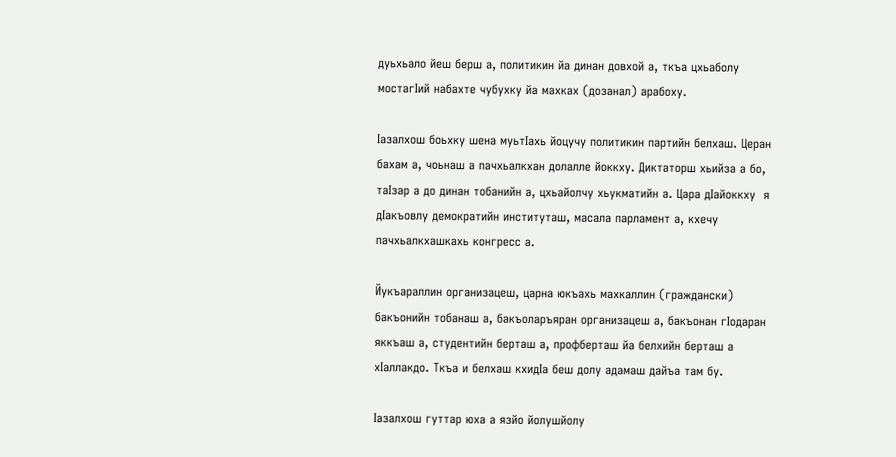дуьхьало йеш берш а, политикин йа динан довхой а, ткъа цхьаболу мостагӀий набахте чубухку йа махках (дозанал) арабоху.

Ӏазалхош боьхку шена муьтӀахь йоцучу политикин партийн белхаш. Церан бахам а, чоьнаш а пачхьалкхан долалле йоккху. Диктаторш хьийза а бо, таIзар а до динан тобанийн а, цхьайолчу хьукматийн а. Цара дӀайоккху  я дӀакъовлу демократийн институташ, масала парламент а, кхечу пачхьалкхашкахь конгресс а.

Йукъараллин организацеш, царна юкъахь махкаллин (граждански) бакъонийн тобанаш а, бакъоларъяран организацеш а, бакъонан гӀодаран яккъаш а, студентийн берташ а, профберташ йа белхийн берташ а хӀаллакдо. Ткъа и белхаш кхидӀа беш долу адамаш дайъа там бу.

Ӏазалхош гуттар юха а язйо йолушйолу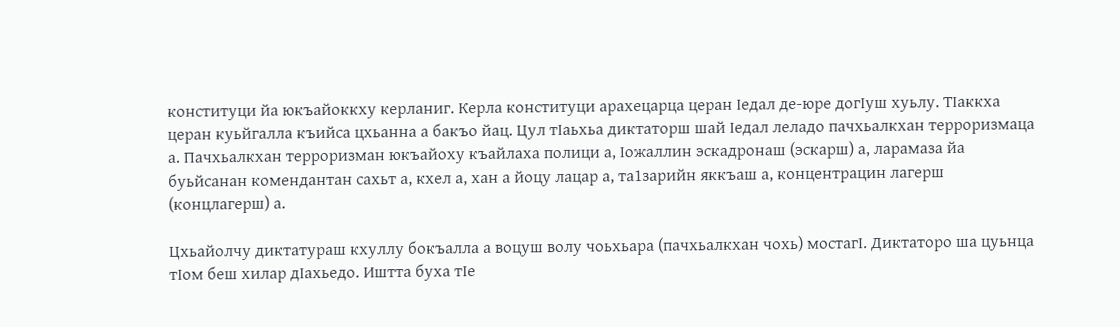конституци йа юкъайоккху керланиг. Керла конституци арахецарца церан Ӏедал де-юре догӀуш хуьлу. ТӀаккха церан куьйгалла къийса цхьанна а бакъо йац. Цул тӀаьхьа диктаторш шай Ӏедал леладо пачхьалкхан терроризмаца а. Пачхьалкхан терроризман юкъайоху къайлаха полици а, Ӏожаллин эскадронаш (эскарш) а, ларамаза йа буьйсанан комендантан сахьт а, кхел а, хан а йоцу лацар а, та1зарийн яккъаш а, концентрацин лагерш (концлагерш) а.

Цхьайолчу диктатураш кхуллу бокъалла а воцуш волу чоьхьара (пачхьалкхан чохь) мостагӀ. Диктаторо ша цуьнца тӀом беш хилар дӀахьедо. Иштта буха тӀе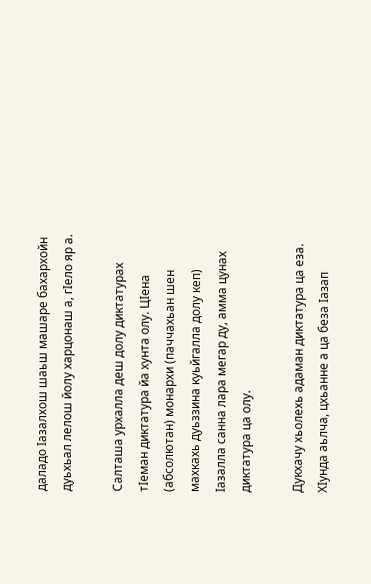даладо Ӏазалхош шаьш машаре бахархойн дуьхьал лелош йолу харцонаш а, гӀело яр а.

Салташа урхалла деш долу диктатурах тӀеман диктатура йа хунта олу. ЦӀена (абсолютан) монархи (паччахьан шен махкахь дуьззина куьйгалла долу кеп) Ӏазалла санна лара мегар ду, амма цунах диктатура ца олу.

Дукхачу хьолехь адаман диктатура ца еза. ХӀунда аьлча, цхьанне а ца беза Ӏазап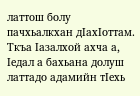латтош болу пачхьалкхан дӀахӀоттам. Ткъа Ӏазалхой ахча а, Ӏедал а бахьана долуш латтадо адамийн тӀехь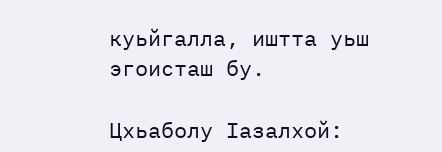куьйгалла, иштта уьш эгоисташ бу.

Цхьаболу Ӏазалхой: